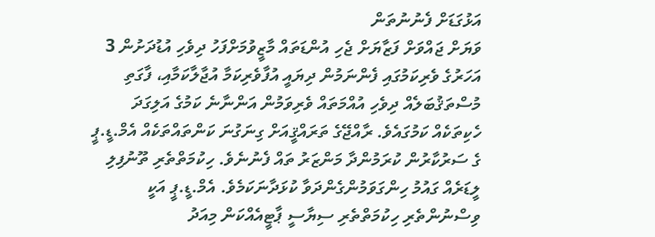އަޅުގަޑަށް ފެނުނުތަން
ވަޔަށް ޖައްވަށް ފަޒާޔަށް ޖެހި އުންޑަތައް މާޒީވުމަށްފަހު ދިވެހި އުޑުދަށުން 3 އަހަރުގެ ވެރިކަމުގައި ފެންނަމުން ދިޔައީ އުފާވެރިކަމާ އުޖާލާކަމާއި، ފާގަތި މުސްތަޤުބަލެއް ދިވެހި އުއްމަތައް ވެރިވަމުން އަންނާނެ ކަމުގެ އަލިގަދަ ހެކިތަކެއް ކަމުގައެވެ. ރާއްޖޭގެ ތަރައްޤީއަށް ގިނަގުނަ ކަންތައްތަކެއް އެމް.ޑީ.ޕީ ގެ ސަރުކާރުން ކުރަމުންދާ މަންޒަރު ތައް ފެނުނެވެ. ހިކުމަތްތެރި ތޫނުފިލި ލީޑަރެއް ގައުމު ހިންގަވަމުންގެންދަވާ ކުޅަދާނަކަމެވެ. އެމް.ޑީ.ޕީ އަކީ ވިސްނުންތެރި ހިކުމަތްތެރި ސިޔާސީ ޕާޓީއެއްކަން މިއަދު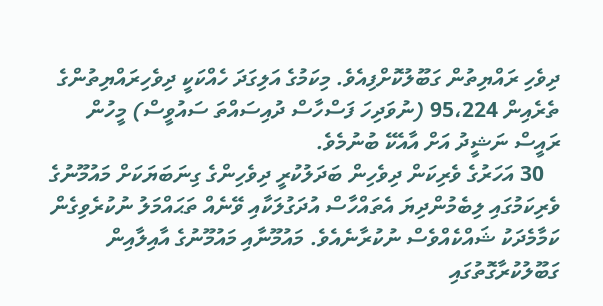ދިވެހި ރައްޔިތުން ގަބޫލުކޮށްފިއެވެ. މިކަމުގެ އަލިގަދަ ހެއްކަކީ ދިވެހިރައްޔިތުންގެ ތެރެއިން 95،224 (ނުވަދިހަ ފަސްހާސް ދުއިސައްތަ ސައުވީސް) މީހުން ރައީސް ނަޝީދު އަށް އާއެކޭ ބުނުމެވެ.
   30 އަހަރުގެ ވެރިކަން ދިވެހިން ބަދަލުކުރީ ދިވެހިންގެ ގިނަބަޔަކަށް މައުމޫނުގެ ވެރިކަމުގައި ލިބެމުންދިޔަ އެތައްހާސް އުދަގުލަކާއި ވޭނެއް ތަޙައްމަލު ނުކުރެވިގެން ކަމާމެދަކު ޝައްކެއްވެސް ނުކުރާނެއެވެ. މައުމޫނާއި މައުމޫނުގެ އާއިލާއިން ގަބޫލުކުރާގޮތުގައި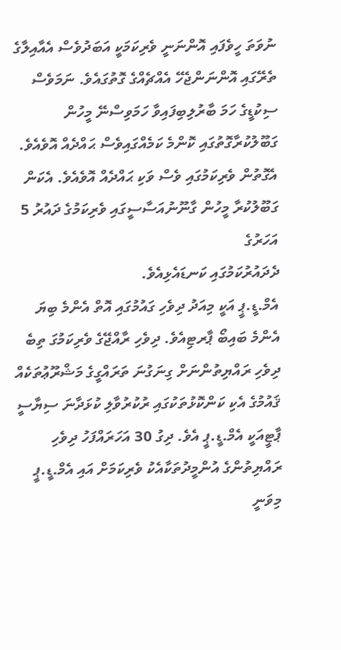ނުވަތަ ހީވެފައި އޮންނަނީ ވެރިކަމަކީ އަބަދުވެސް އެއާއިލާގެ ތެރޭގައި އޮންނަންޖެހޭ އެއްޗެއްގެ ގޮތުގައެވެ. ނަމަވެސް ސިކުޑީގެ ހަމަ ބާރުލިބިފައިވާ ހަމަވިސްނޭ މީހުން ގަބޫލުކުރާގޮތުގައި ކޮންމެ ކަމެއްގައިވެސް ޙައްދެއް އޮވެއެވެ. އެގޮތުން ވެރިކަމުގައި ވެސް ވަކި ޙައްދެއް އޮވެއެވެ. އެކަން ގަބޫލުކުރާ މީހުން ގާނޫނުއަސާސީގައި ވެރިކަމުގެ ދައުރު 5 އަހަރުގެ
ދެދައުރުކަމުގައި ކަނޑައެޅިއެވެ.
އެމް.ޑީ.ޕީ އަކީ މިއަދު ދިވެހި ގައުމުގައި އޮތް އެންމެ ބިޔަ އެންމެ ބައިބޯ ޕާރޓިއެވެ. ދިވެހި ރާއްޖޭގެ ވެރިކަމުގަ ތިބެ ދިވެހި ރައްޔިތުންނަށް ގިނަގުނަ ތަރައްގީގެ މަޝްރޫޢުތަކެއް ޤައުމުގެ އެކި ކަންކޮޅުތަކުގައި ރުކުރުވާލި ކުޅަދާނަ ސިޔާސީ ޕާޓީއަކީ އެމް.ޑީ.ޕީ އެވެ. ދިގު 30 އަހަރައްފަހު ދިވެހި ރައްޔިތުންގެ އުންމީދުތަކާއެކު ވެރިކަމަށް އައި އެމް.ޑީ.ޕީ މިވަނީ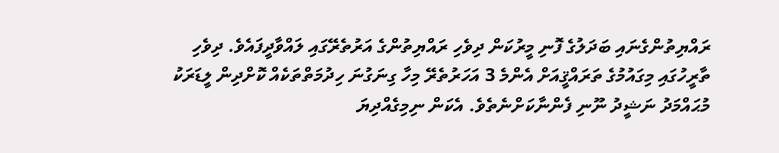ރައްޔިތުންގެނައި ބަދަލުގެ ފޮނި މީރުކަން ދިވެހި ރައްޔިތުންގެ އަރުތެރޭގައި ލައްވާދީފައެވެ. ދިވެހި ތާރީހުގައި މިގައުމުގެ ތަރައްޤީއަށް އެންމެ 3 އަހަރުތެރޭ މިހާ ގިނަގުނަ ހިދުމަތްތަކެއް ކޮށްދިން ލީޑަރަކު މުޙައްމަދު ނަޝީދު ނޫނި ފެންނާކަށްނެތެވެ. އެކަން ނިމިގެއްދިޔަ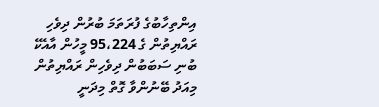އިންތިހާބުގެ ފުރަތަމަ ބުރުން ދިވެހި ރައްޔިތުން ގެ 95،224 މީހުން އާއެކޭ ބުނި ސަބަބުން ދިވެހިން ރައްޔިތުން މިއަދު ބޭނުންވާ ގޮތް މިދަނީ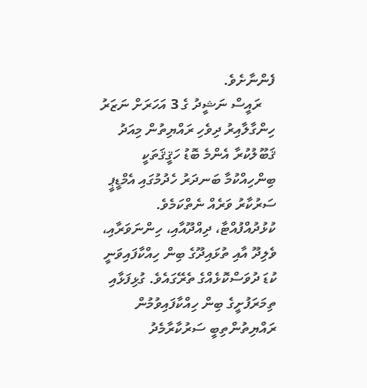ފެންނާށެވެ.
    ރައީސް ނަޝީދު ގެ 3 އަހަރަށް ނަޒަރު ހިންގާލާއިރު ދިވެހި ރައްޔިތުން މިއަދު ޤަބޫލުކުރާ އެންމެ ބޮޑު ހަޤީޤަތަކީ ބިންހިއްކުމާ ބަނދަރު ހެދުމުގައި އެމްޑީޕީ ސަރުކާރު ވަރެއް ނެތްކަމެވެ. ކުޅުދުއްފުއްޓާ، ދިއްދޫއާއި، ހިންނަވަރާއި، ވެލިދޫ އާއި ތުޅައިދޫގެ ބިން ހިއްކާފައިވަނީ ކުޑަ ދުވަސްކޮޅެއްގެ ތެރޭގައެވެ. ގުޅިފަޅާއި ތިމަރަފުށީގެ ބިން ހިއްކާފައިވުމުން ރައްޔިތުންތިބީ ސަރުކާރާމެދު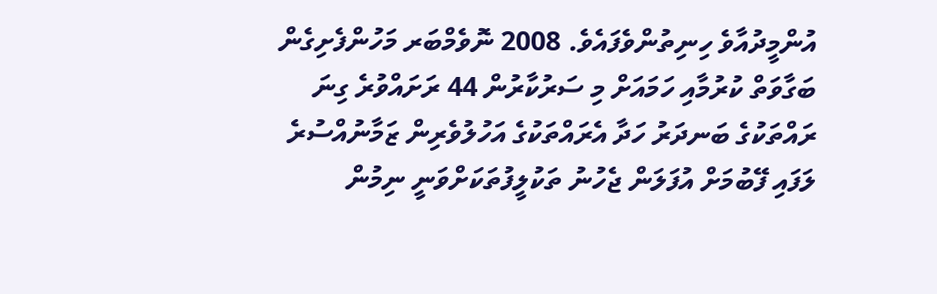އުންމީދުއާވެ ހިނިތުންވެފައެވެ. 2008 ނޮވެމްބަރ މަހުންފެށިގެން ބަގާވަތް ކުރުމާއި ހަމައަށް މި ސަރުކާރުން 44 ރަށައްވުރެ ގިނަ ރައްތަކުގެ ބަނދަރު ހަދާ އެރައްތަކުގެ އަހުލުވެރިން ޒަމާނުއްސުރެ ލަފައި ފޭބުމަށް އުފަލަން ޖެހުނު ތަކުލީފުތަކަށްވަނީ ނިމުން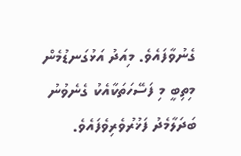ގެނުވާފައެވެ. މިއަދު އަޅުގަނޑުމެން މިތިބީ މި ފަސޭހަތަކާއެކު ގެނެވުނު ބަދަލާމެދު ފަޚުރުވެރިވެފައެވެ.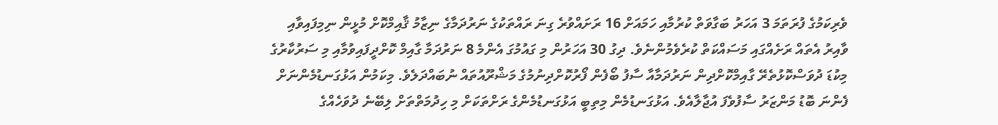ވެރިކަމުގެ ފުރަތަމަ 3 އަހަރު ބަގާވަތް ކުރުމާއި ހަމައަށް 16 ރަށައްވުރެ ގިނަ ރައްތަކުގެ ނަރުދަމާގެ ނިޒާމު ޤާއިމްކޮށް މުޅީން ނިމިފައިވާއި ވާއިރު އެތައް ރަށެއްގައި މަސައްކަތް ކުރެވެމުންނެވެ. ދިގު 30 އަހަރުން މި ގައުމުގަ އެންމެ 8 ނަރުދަމާ ގާއިމް ކޮށްދީފައިވުމާއި މި ސަރުކާރުގެ މިކުޑަ ދުވަސްކޮޅުތެރޭ ގާއިމްކޮށްދިން ނަރުދަމާއާ ސާފު ބޯފެން ފޯރުކޮށްދިނުމުގެ މަޝްރޫއުތައް ނުބައްދަލެވެ. މިކަމުން އަޅުގަނޑުމެންނަށް ފެންނަ ބޮޑު މަންޒަރު ސާފުވެފަ އުޖާލާއެވެ. އަޅުގަނޑުމެން މިތިބީ އަޅުގަނޑުމެންގެ ރަށްތަކަށް މި ހިދުމަތްތަށް ލިބޭނެ ދުވަހެއްގެ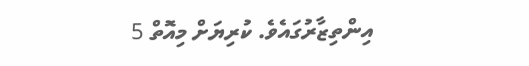އިންތިޒާރުގައެވެ. ކުރިޔަށް މިއޮތް 5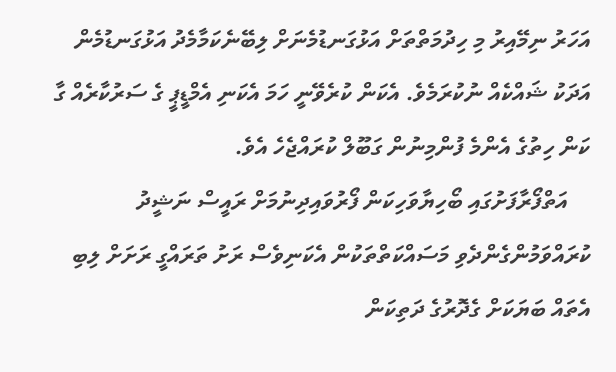އަހަރު ނިމޭއިރު މި ހިދުމަތްތަށް އަޅުގަނޑުމެނަށް ލިބޭނެކަމާމެދު އަޅުގަނޑުމެން އަދަކު ޝައްކެއް ނުކުރަމެވެ. އެކަން ކުރެވޭނީ ހަމަ އެކަނި އެމްޑީޕީ ގެ ސަރުކާރެއް ގާ ކަން ހިތުގެ އެންމެ ފުންމިނުން ގަބޫލް ކުރައްޖެހެ އެވެ.
    އަތްފޯރާފަށުގައި ބޯހިޔާވަހިކަން ފޯރުވައިދިނުމަށް ރައީސް ނަޝީދު ކުރައްވަމުންގެންދެވި މަސައްކަތްތަކުން އެކަނިވެސް ރަށު ތަރައްގީ ރަށަށް ލިބި އެތައް ބަޔަކަށް ގެދޮރުގެ ދަތިކަން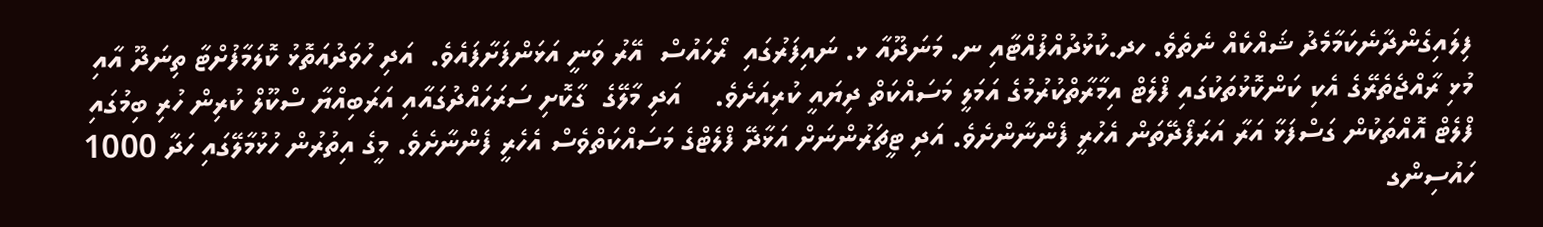ފިލައިގެންދާނެކަމާމެދު ޝައްކެއް ނެތެވެ. ހދ.ކުޅުދުއްފުއްޓާއި ނ. މަނަދޫއާ ޅ. ނައިފަރުގައި  ރޯހައުސް  އޭރު ވަނީ އަޅަންފަށާފައެވެ.  އަދި ހުވަދުއަތޮޅު ކޮލަމާފުށްޓާ ތިނަދޫ އާއި މުޅި ރާއްޖެތެރޭގެ އެކި ކަންކޮޅުތަކުގައި ފްލެޓް އިމާރާތްކުރުމުގެ އަމަލީ މަސައްކަތް ދިޔައީ ކުރިއަށެވެ.    އަދި މާލޭގެ  ގާކޮށި ސަރަހައްދުގައާއި އަރަބިއްޔާ ސްކޫލް ކުރިން ހުރި ބިމުގައި ފްލެޓް އޮއްތަކުން ގަސްފަޅާ އަރާ އަރަފޯދޭތަން އެހުރީ ފެންނާންށެވެ. އަދި ޓީޗަރުންނަށް އަޅާދޭ ފްލެޓްގެ މަސައްކަތްވެސް އެހެރީ ފެންނާށެވެ. މީގެ އިތުރުން ހުޅުމާލޭގައި ހަދާ 1000 ހައުސިންގ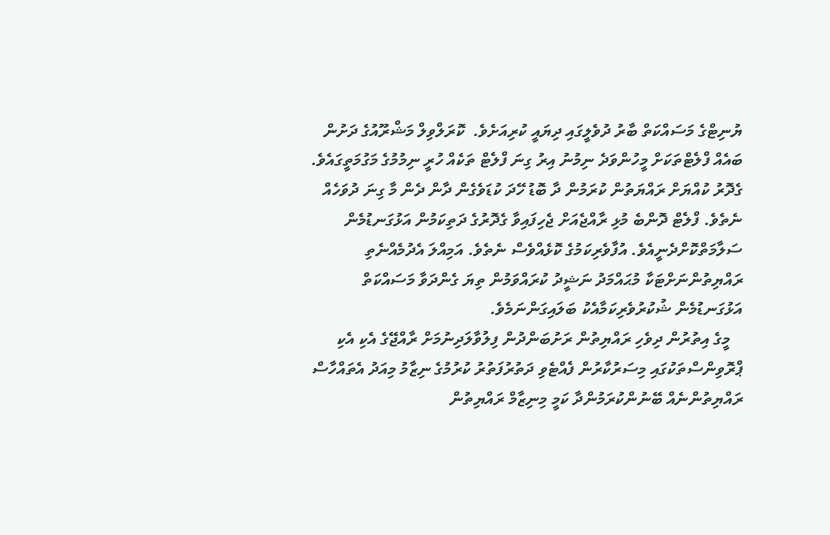ޔުނިޓްގެ މަސައްކަތް ބާރު ދުވެލީގައި ދިޔައީ ކުރިއަށެވެ.  ކޮރަލްވިލް މަޝްރޫއުގެ ދަށުން ބައެއް ފްލެޓްތަކަށް މީހުންވަދެ ނިމުނު އިރު ގިނަ ފްލެޓް ތަކެއް ހުރީ ނިމުމުގެ މަގުމަތީގައެވެ. ގެދޮރު ކުއްޔަށް ރައްޔަތުން ކުރަމުން ދާ ބޮޑު ހޭދަ ކުޑަވެގެން ދާން ދެން މާ ގިނަ ދުވަހެއް ނެތެވެ. ފްލެޓް ދޮންބެ މުޅި ރާއްޖެއަށް ޖެހިފައިވާ ގެދޮރުގެ ދަތިކަމުން އަޅުގަނޑުމެން ސަލާމަތްކޮށްދެނީއެވެ. އުފާވެރިކަމުގެ ކޮޅެއްވެސް ނެތެވެ. އަމިއްލަ އެދުމެއްނެތި ރައްޔިތުންނަށްޓަކާ މުޙައްމަދު ނަޝީދު ކުރައްވަމުން ތިޔަ ގެންދަވާ މަސައްކަތް އަޅުގަނޑުމެން ޝުކުރުވެރިކަމާއެކު ބަލައިގަންނަމެވެ.
   މީގެ އިތުރުން ދިވެހި ރައްޔިތުން ރަށުބަންދުން ފިލުވާލަދިނުމަށް ރާއްޖޭގެ އެކި އެކި ޕްރޮވިންސްތަކުގައި މިސަރުކާރުން ފެއްޓެވި ދަތުރުފަތުރު ކުރުމުގެ ނިޒާމު މިއަދު އެތައްހާސް ރައްޔިތުންނެއް ބޭނުންކުރަމުންދާ ކަމީ މިނިޒާމް ރައްޔިތުން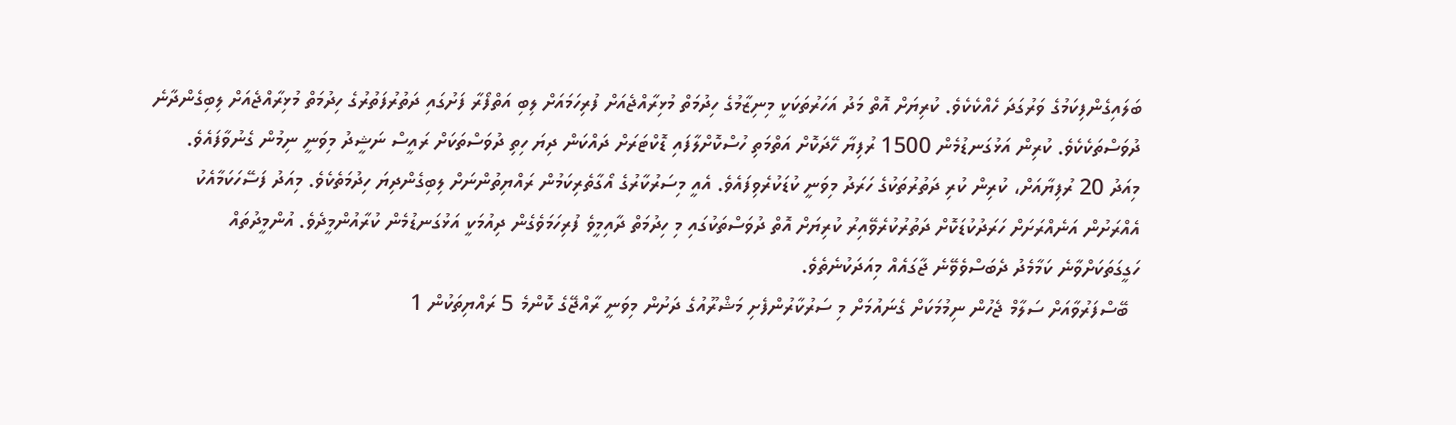ބަލައިގެންފިކަމުގެ ވަރުގަދަ ހެއްކެކެވެ. ކުރިޔަށް އޮތް މަދު އަހަރުތަކަކީ މިނިޒާމުގެ ހިދުމަތް މުޅިރާއްޖެއަށް ފުރިހަމައަށް ލިބި އަތްފޯރާ ފަށުގައި ދަތުރުފަތުރުގެ ހިދުމަތް މުޅިރާއްޖެއަށް ލިބިގެންދާނެ ދުވަސްތަކެކެވެ. ކުރިން އަޅުގަނޑުމެން 1500 ރުފިޔާ ހޭދަކޮށް އަތްމަތި ހުސްކޮށްލާފައި ޑޮކްޓަރަށް ދައްކަން ދިޔަ ހިތި ދުވަސްތަކަށް ރައީސް ނަޝީދު މިވަނީ ނިމުން ގެނުވާފައެވެ. މިއަދު 20 ރުފިޔާއަށް، ކުރިން ކުރި ދަތުރުތަކުގެ ހަރަދު މިވަނީ ކުޑަކުރެވިފައެވެ. އެއީ މިސަރުކާރުގެ އޯގާތެރިކަމުން ރައްޔިތުންނަށް ލިބިގެންދިޔަ ހިދުމަތެކެވެ. މިއަދު ފަސޭހަކަމާއެކު އެއްރަށުން އަނެއްރަށަށް ހަރަދުކުޑަކޮށް ދަތުރުކުރެވޭއިރު ކުރިޔަށް އޮތް ދުވަސްތަކުގައި މި ހިދުމަތް ދާއިމީވެ ފުރިހަމަވެގެން ދިއުމަކީ އަޅުގަނޑުމެން ކުރާއުންމީދެވެ. އުންމީދުތައް ހަގީގަތަކަށްވާނެ ކަމާމެދު ދެބަސްވެވޭނެ ޖާގައެއް މިއަދަކުނެތެވެ.
  ބޭސްފަރުވާއަށް ސަލާމް ޖެހުން ނިމުމަކަށް ގެނައުމަށް މި ސަރުކާރުންފެށި މަޝްރޫއުގެ ދަށުން މިވަނީ ރާއްޖޭގެ ކޮންމެ 5 ރައްޔިތަކުން 1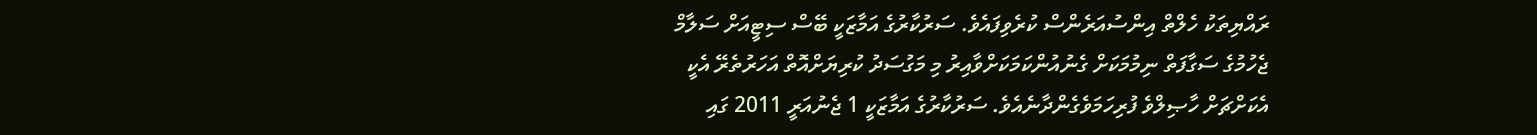ރައްޔިތަކު ހެލްތް އިންސުއަރެންސް ކުރެވިފައެވެ. ސަރުކާރުގެ އަމާޒަކީ ބޭސް ސިޓީއަށް ސަލާމް ޖެހުމުގެ ސަގާފަތް ނިމުމަކަށް ގެނުއުންކަމަކަށްވާއިރު މި މަގުސަދު ކުރިޔަށްއޮތް އަހަރުތެރޭ އެކީ އެކަށްޗަށް ހާޞިލްވެ ފުރިހަމަވެގެންދާނެއެވެ. ސަރުކާރުގެ އަމާޒަކީ 1 ޖެނުއަރީ 2011 ގައި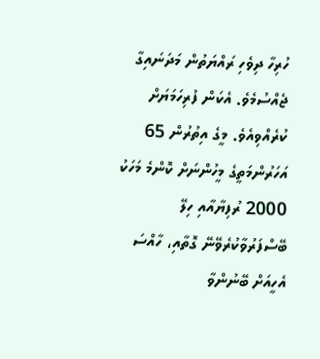ހުރިހާ ދިވެހި ރައްޔަތުން މަދަނައިގާ ޖެއްސުމެވެ. އެކަން ފުރިހަމަޔަށް ކުރެއްވިއެވެ. މީގެ އިތުރުން 65 އަހަރުންމަތީގެ މީހުންނަށް ކޮންމެ މަހަކު 2000 ރުފިޔާއާއި ހިލޭ ބޭސްފަރުވާކުރެވޭނޭ ގޮތާއި، ހާއްސަ އެހީއަށް ބޭނުންވާ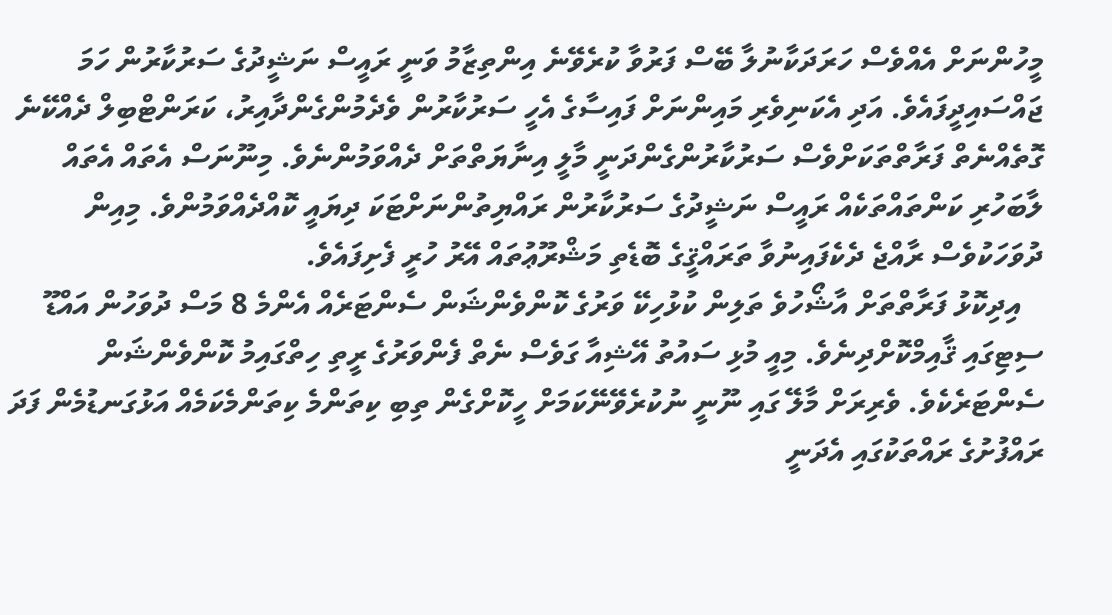މީހުންނަށް އެއްވެސް ހަރަދަކާނުލާ ބޭސް ފަރުވާ ކުރެވޭނެ އިންތިޒާމު ވަނީ ރައީސް ނަޝީދުގެ ސަރުކާރުން ހަމަ ޖައްސައިދީފައެވެ. އަދި އެކަނިވެރި މައިންނަށް ފައިސާގެ އެހީ ސަރުކާރުން ވެދެމުންގެންދާއިރު، ކަރަންޓްބިލް ދެއްކޭނެ ގޮތެއްނެތް ފަރާތްތަކަށްވެސް ސަރުކާރުންގެންދަނީ މާލީ އިނާޔަތްތަށް ދެއްވަމުންނެވެ. މިނޫނަސް އެތައް އެތައް ލާބަހުރި ކަންތައްތަކެއް ރައީސް ނަޝީދުގެ ސަރުކާރުން ރައްޔިތުންނަށްޓަކަ ދިޔައީ ކޮއްދެއްވަމުންވެ. މިއިން ދުވަހަކުވެސް ރާއްޖެ ދެކެފައިނުވާ ތަރައްޤީގެ ބޮޑެތި މަޝްރޫޢުތައް އޭރު ހުރީ ފެށިފައެވެ.
   އިދިކޮޅު ފަރާތްތަށް އާޝޯހުވެ ތަލިން ކުޅުހިކޭ ވަރުގެ ކޮންވެންޝަން ސެންޓަރެއް އެންމެ 8 މަސް ދުވަހުން އައްޑޫ ސިޓިގައި ޤާއިމްކޮށްދިނެވެ. މިއީ މުޅި ސައުތު އޭޝިއާ ގަވެސް ނެތް ފެންވަރުގެ ރީތި ހިތްގައިމު ކޮންވެންޝަން ސެންޓަރެކެވެ. ވެރިރަށް މާލޭ ގައި ނޫނީ ނުކުރެވޭނޭކަމަށް ހީކޮށްގެން ތިބި ކިތަންމެ ކިތަންމެކަމެއް އަޅުގަނޑުމެން ފަދަ ރައްފުށުގެ ރައްތަކުގައި އެދަނީ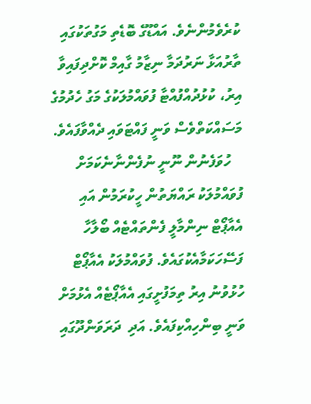ކުރެވެމުންނެވެ. އައްޑޫގެ ބޮޑެތި މަގުތަކުގައި ތާރުއަޅާ ނަރުދަމާ ނިޒާމު ގާއިމް ކޮށްދިފައިވާ އިރު، ކުޅުދުއްފުއްޓާ ފުވައްމުލަކުގެ މަގު ހެދުމުގެ މަސައްކަތްވެސް ވަނީ ފައްޓަވައި ދެއްވާފައެވެ.
   ހުވަފެނުން ނޫނީ ނުފެންނާނެކަމަށް ފުވައްމުލަކު ރައްޔަތުން ހީކުރަމުން އައި އެއާޕޯޓް ނިންމާލީ ފެންތައްޓެއް ބޯލާހާ ފަސޭހަކަމާއެކުގައެވެ. ފުވައްމުލަކު އެއާޕޯޓް ހުޅުވުނު އިރު ތިމަފުށީގައި އެއާޕޯޓެއް އެޅުމަށް ވަނީ ބިންހިއްކިފައެވެ. އަދި  ދަރަވަންދޫގައި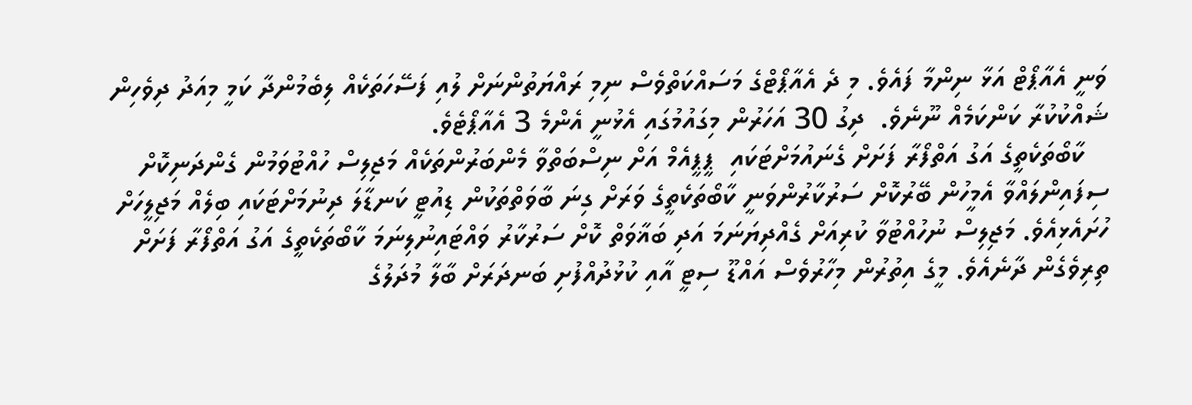ވަނީ އެއާޕޯޓް އަޅާ ނިންމާ ފައެވެ. މި ދެ އެއާޕޯޓްގެ މަސައްކަތްވެސް ނިމި ރައްޔަތުންނަށް ލުއި ފަސޭހަތަކެއް ލިބެމުންދާ ކަމީ މިއަދު ދިވެހިން ޝައްކުކުރާ ކަންކަމެއް ނޫނެވެ.  ދިގު 30 އަހަރުން މިގައުމުގައި އެޅުނީ އެންމެ 3 އެއާޕޯޓެވެ.
   ކާބޯތަކެތީގެ އަގު އަތްފޯރާ ފަށަށް ގެނައުމަށްޓަކައި  ޕީޕީއެމް އަށް ނިސްބަތްވާ މެންބަރުންތަކެއް މަޖިލިސް ހުއްޓުވަމުން ގެންދަނިކޮށް ސިފައިންލައްވާ އެމީހުން ބޭރުކޮށް ސަރުކާރުންވަނީ ކާބޯތަކެތީގެ ވަރަށް ގިނަ ބާވަތްތަކުން ޑިއުޓީ ކަނޑާލަ ދިނުމަށްޓަކައި ބިލެއް މަޖިލީހަށް ހުށައެޅިއެވެ. މަޖިލިސް ނުހުއްޓުވާ ކުރިއަށް ގެއްދިޔަނަމަ އަދި ބަޣާވަތް ކޮށް ސަރުކާރު ވައްޓައިނުލިނަމަ ކާބޯތަކެތީގެ އަގު އަތްފޯރާ ފަށަށް ތިރިވެގެން ދާނެއެވެ. މީގެ އިތުރުން މިހާރުވެސް އައްޑޫ ސިޓީ އާއި ކުޅުދުއްފުށި ބަނދަރަށް ބާލާ މުދަލުގެ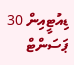ޑިއުޓީއިން 30 ޕަސަންޓް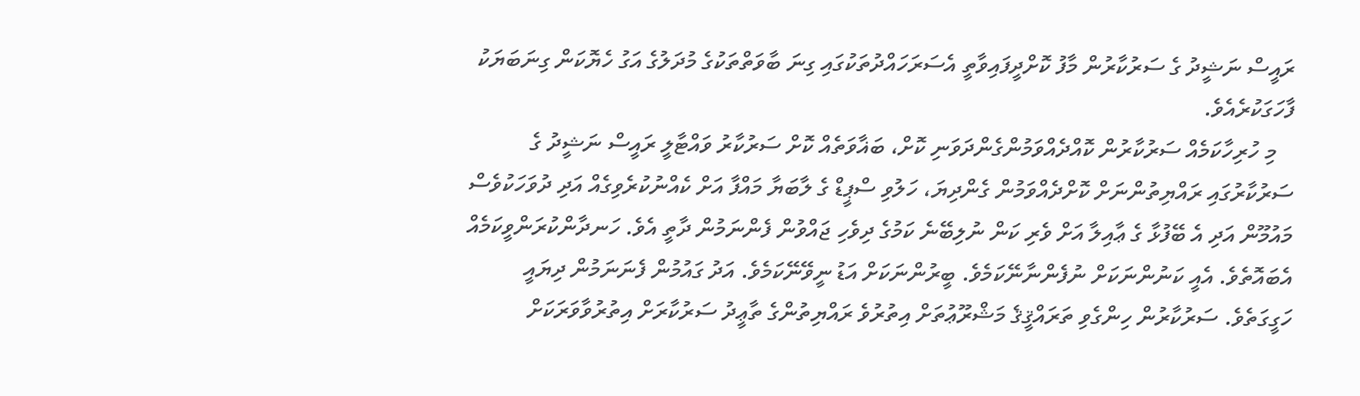ރައީސް ނަޝީދު ގެ ސަރުކާރުން މާފު ކޮށްދީފައިވާތީ އެސަރަހައްދުތަކުގައި ގިނަ ބާވަތްތަކުގެ މުދަލުގެ އަގު ހެޔޮކަން ގިނަބަޔަކު ފާހަގަކުރެއެވެ.
   މި ހުރިހާކަމެއް ސަރުކާރުން ކޮއްދެއްވަމުންގެންދަވަނި ކޮށް، ބަޣާވަތެއް ކޮށް ސަރުކާރު ވައްޓާލީ ރައީސް ނަޝީދު ގެ ސަރުކާރުގައި ރައްޔިތުންނަށް ކޮށްދެއްވަމުން ގެންދިޔަ، ހަލުވި ސްޕީޑް ގެ ލާބަޔާ މައްފާ އަށް ކެއްނުކުރެވިގެއް އަދި ދުވަހަކުވެސް މައުމޫން އަދި އެ ބޭފުޅާ ގެ ޢާއިލާ އަށް ވެރި ކަން ނުލިބޭނެ ކަމުގެ ދިވެހި ޖައްވުން ފެންނަމުން ދާތީ އެވެ. ހަނދާންކުރަންވީކަމެއް އެބައޮތެވެ. އެއީ ކަނުންނަކަށް ނުފެންނާނޭކަމެވެ. ބީރުންނަކަށް އަޑު ނީވޭނޭކަމެވެ. އަދު ގައުމުން ފެނަނަމުން ދިޔައީ ހަގީގަތެވެ. ސަރުކާރުން ހިންގެވި ތަރައްޤީޤެ މަޝްރޫޢުތަށް އިތުރުވެ ރައްޔިތުންގެ ތާޢީދު ސަރުކާރަށް އިތުރުވާވަރަކަށް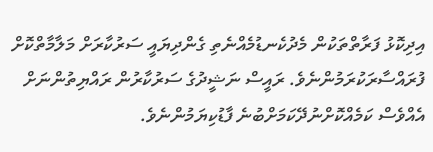އިދިކޮޅު ފަރާތްތަކުން މެދުކެނޑުމެއްނެތި ގެންދިޔައީ ސަރުކާރަށް މަލާމާތްކޮށް ފުރައްސާރަކުރަމުންނެވެ. ރައީސް ނަޝީދުގެ ސަރުކާރުން ރައްޔިތުންނަށް އެއްވެސް ކަމެއްކޮށްނުދޭކަމަށްބުނެ ފާޑުކިޔަމުންނެވެ.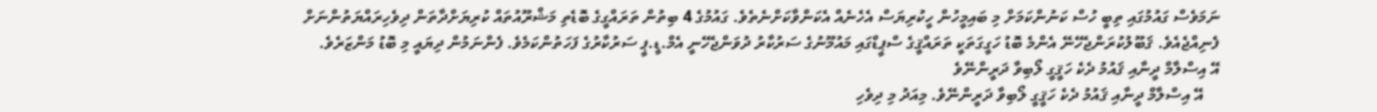ނަމަވެސް ގައުމުގައި ތިބީ ހުސް ކަނުންކަމަށް މި ބައިމީހުން ހީކުރިޔަސް އެހެނެއް އެކަންވާކަށްނެތެވެ. ގައުމުގެ 4 ބިތުން ތަރައްގީގެ ބޮޑެތި މަޝްރޫއުތައް ކުރިޔަށްދާތަން ދިވެހިރައްޔަތުންނަށް ފެނިއްޖެއެވެ. ޤަބޫލުކުރަންޖެހޭނޭ އެންމެ ބޮޑު ހަގީގަތަކީ ތަރައްޤީގެ ސްޕީޑްގައި މައުމޫނުގެ ސަރުކާރު ދުވަންޖެހޭނީ އެމް.ޑީ.ޕީ ސަރުކާރުގެ ފަހަތުންކަމެވެ. ފެންނަމުން ދިޔައީ މި ބޮޑު މަންޒަރެވެ.
އޭ އިސްލާމް ދީނާއި ޤައުމު ދެކެ ހަޤީގީ ލޯބިވާ ދަރީންނޭވެ
    އޭ އިސްލާމް ދީނާއި ޤައުމު ދެކެ ހަޤީގީ ލޯބިވާ ދަރީންނޭވެ. މިއަދު މި ދިވެހި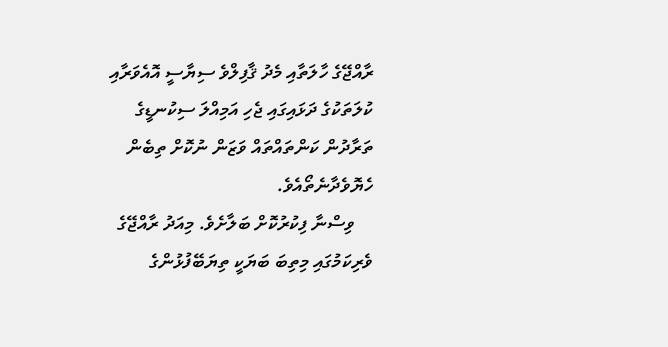ރާއްޖޭގެ ހާލަތާއި މެދު ޤާފިލްވެ ސިޔާސީ އޮއެވަރާއި ކުލަތަކުގެ ދަޅައިގައި ޖެހި އަމިއްލަ ސިކުނޑީގެ ތަރާދުން ކަންތައްތައް ވަޒަން ނުކޮށް ތިބެން ހެޔޮވެދާނެތޯއެވެ.
    ވިސްނާ ފިކުރުކޮށް ބަލާށެވެ. މިއަދު ރާއްޖޭގެ ވެރިކަމުގައި މިތިބަ ބަޔަކީ ތިޔަބޭފުޅުންގެ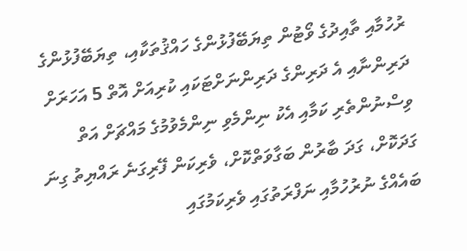ރުހުމާއި ތާއިދުގެ ވޯޓުން ތިޔަބޭފުޅުންގެ ހައްޤުތަކާއި، ތިޔަބޭފުޅުންގެ ދަރިންނާއި އެ ދަރިންގެ ދަރިންނަށްޓަކައި ކުރިއަށް އޮތް 5 އަހަރަށް ވިސްނުންތެރި ކަމާއި އެކު ނިންމެވި ނިންމެވުމުގެ މައްޗަށް އަތް ގަދަކޮށް، ގަދަ ބާރުން ބަގާވަތްކޮށް، ވެރިކަން ފޭރިގަނެ ރައްޔިތު ގިނަ ބައެއްގެ ނުރުހުމާއި ނަފްރަތުގައި ވެރިކަމުގައި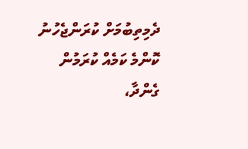ދެމިތިބުމަށް ކުރަންޖެހުނު ކޮންމެ ކަމެއް ކުރަމުން ގެންދާ،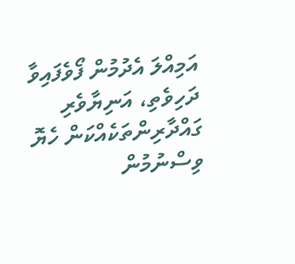އަމިއްލަ އެދުމުން ފޯވެފައިވާ ދަހިވެތި، އަނިޔާވެރި ގައްދާރިންތަކެއްކަން ހެޔޮ ވިސްނުމުން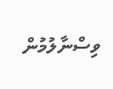ވިސްނާލުމުން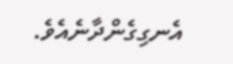އެނގިގެންދާނެއެވެ.